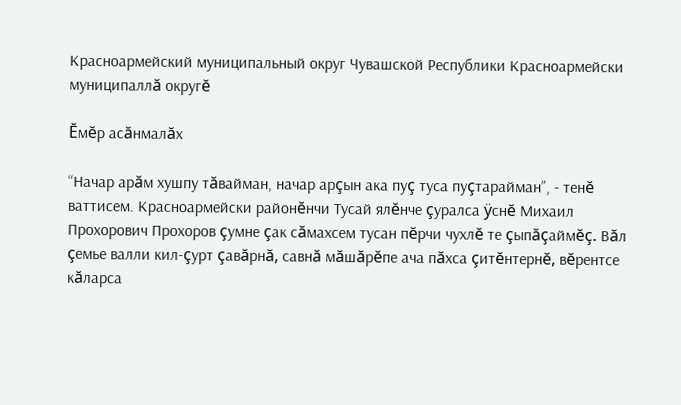Красноармейский муниципальный округ Чувашской Республики Красноармейски муниципаллă округĕ

Ĕмĕр асăнмалăх

“Начар арăм хушпу тăвайман, начар арçын ака пуç туса пуçтарайман”, - тенĕ ваттисем. Красноармейски районĕнчи Тусай ялĕнче çуралса ÿснĕ Михаил Прохорович Прохоров çумне çак сăмахсем тусан пĕрчи чухлĕ те çыпăçаймĕç. Вăл çемье валли кил-çурт çавăрнă, савнă мăшăрĕпе ача пăхса çитĕнтернĕ, вĕрентсе кăларса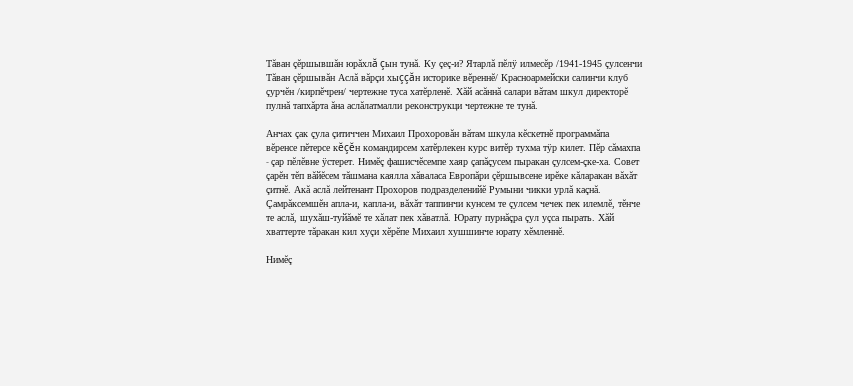Тăван çĕршывшăн юрăхлă çын тунă. Ку çеç-и? Ятарлă пĕлÿ илмесĕр /1941-1945 çулсенчи Тăван çĕршывăн Аслă вăрçи хыççăн историке вĕреннĕ/ Красноармейски салинчи клуб çурчĕн /кирпĕчрен/ чертежне туса хатĕрленĕ. Хăй асăннă салари вăтам шкул директорĕ пулнă тапхăрта ăна аслăлатмалли реконструкци чертежне те тунă.

Анчах çак çула çитиччен Михаил Прохоровăн вăтам шкула кĕскетнĕ программăпа вĕренсе пĕтерсе кĕçĕн командирсем хатĕрлекен курс витĕр тухма тÿр килет. Пĕр сăмахпа - çар пĕлĕвне ÿстерет. Нимĕç фашисчĕсемпе хаяр çапăçусем пыракан çулсем-çке-ха. Совет çарĕн тĕп вăйĕсем тăшмана каялла хăваласа Европăри çĕршывсене ирĕке кăларакан вăхăт çитнĕ. Акă аслă лейтенант Прохоров подразделенийĕ Румыни чикки урлă каçнă. Çамрăксемшĕн апла-и, капла-и, вăхăт таппинчи кунсем те çулсем чечек пек илемлĕ, тĕнче те аслă, шухăш-туйăмĕ те хăлат пек хăватлă. Юрату пурнăçра çул уçса пырать. Хăй хваттерте тăракан кил хуçи хĕрĕпе Михаил хушшинче юрату хĕмленнĕ.

Нимĕç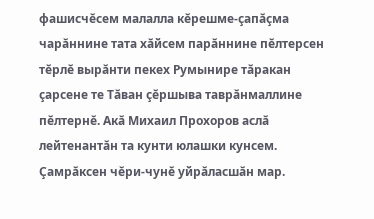фашисчĕсем малалла кĕрешме-çапăçма чарăннине тата хăйсем парăннине пĕлтерсен тĕрлĕ вырăнти пекех Румынире тăракан çарсене те Тăван çĕршыва таврăнмаллине пĕлтернĕ. Акă Михаил Прохоров аслă лейтенантăн та кунти юлашки кунсем. Çамрăксен чĕри-чунĕ уйрăласшăн мар.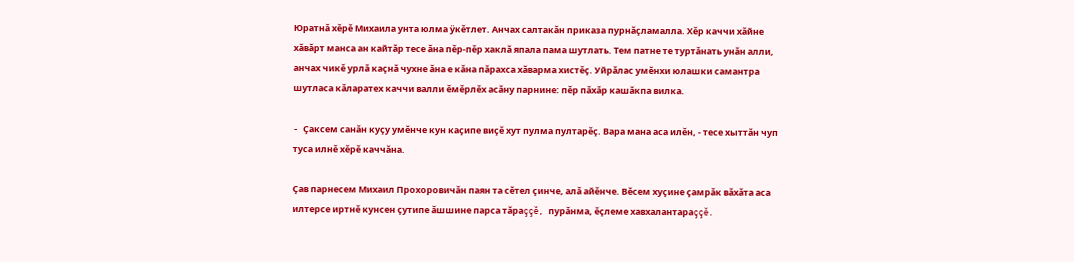Юратнă хĕрĕ Михаила унта юлма ÿкĕтлет. Анчах салтакăн приказа пурнăçламалла. Хĕр каччи хăйне хăвăрт манса ан кайтăр тесе ăна пĕр-пĕр хаклă япала пама шутлать. Тем патне те туртăнать унăн алли, анчах чикĕ урлă каçнă чухне ăна е кăна пăрахса хăварма хистĕç. Уйрăлас умĕнхи юлашки самантра шутласа кăларатех каччи валли ĕмĕрлĕх асăну парнине: пĕр пăхăр кашăкпа вилка.

- Çаксем санăн куçу умĕнче кун каçипе виçĕ хут пулма пултарĕç. Вара мана аса илĕн, - тесе хыттăн чуп туса илнĕ хĕрĕ каччăна.

Çав парнесем Михаил Прохоровичăн паян та сĕтел çинче, алă айĕнче. Вĕсем хуçине çамрăк вăхăта аса илтерсе иртнĕ кунсен çутипе ăшшине парса тăраççĕ, пурăнма, ĕçлеме хавхалантараççĕ.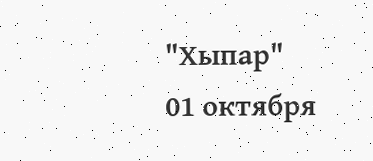"Хыпар"
01 октября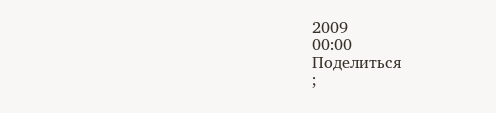2009
00:00
Поделиться
;